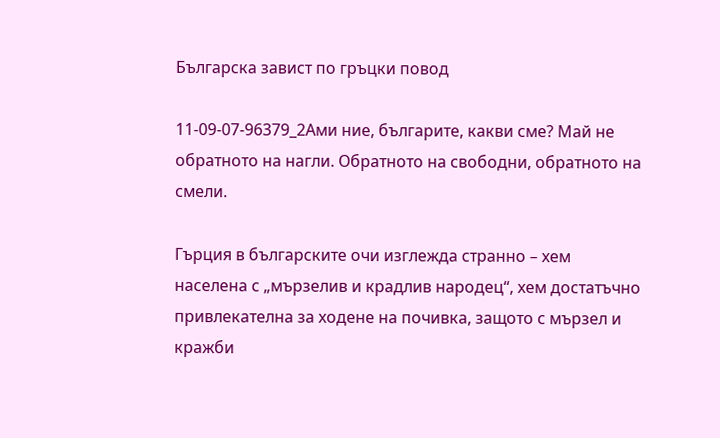Българска завист по гръцки повод

11-09-07-96379_2Ами ние, българите, какви сме? Май не обратното на нагли. Обратното на свободни, обратното на смели.

Гърция в българските очи изглежда странно – хем населена с „мързелив и крадлив народец“, хем достатъчно привлекателна за ходене на почивка, защото с мързел и кражби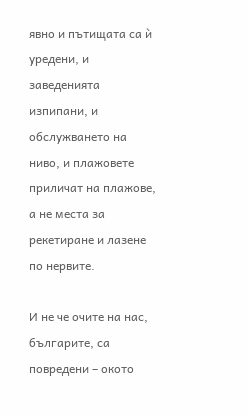явно и пътищата са ѝ уредени, и заведенията изпипани, и обслужването на ниво, и плажовете приличат на плажове, а не места за рекетиране и лазене по нервите.

И не че очите на нас, българите, са повредени – окото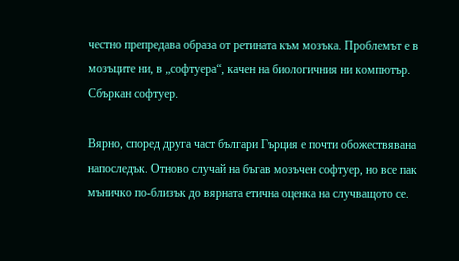честно препредава образа от ретината към мозъка. Проблемът е в мозъците ни, в „софтуера“, качен на биологичния ни компютър. Сбъркан софтуер.

Вярно, според друга част българи Гърция е почти обожествявана напоследък. Отново случай на бъгав мозъчен софтуер, но все пак мъничко по-близък до вярната етична оценка на случващото се.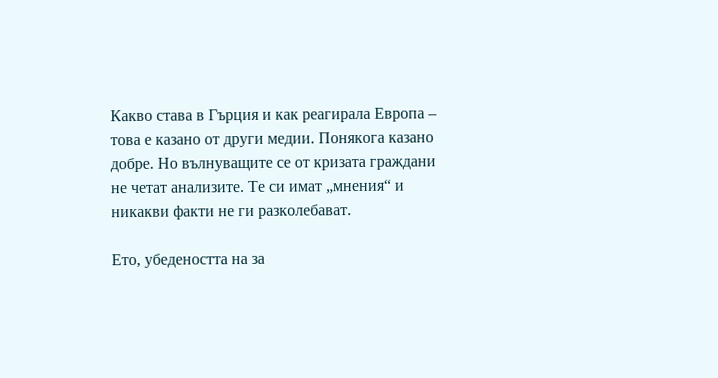Какво става в Гърция и как реагирала Европа – това е казано от други медии. Понякога казано добре. Но вълнуващите се от кризата граждани не четат анализите. Те си имат „мнения“ и никакви факти не ги разколебават.

Ето, убедеността на за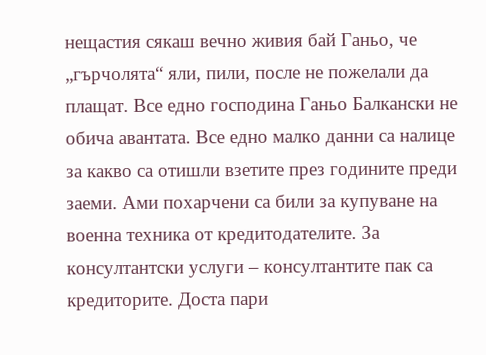нещастия сякаш вечно живия бай Ганьо, че „гърчолята“ яли, пили, после не пожелали да плащат. Все едно господина Ганьо Балкански не обича авантата. Все едно малко данни са налице за какво са отишли взетите през годините преди заеми. Ами похарчени са били за купуване на военна техника от кредитодателите. За консултантски услуги – консултантите пак са кредиторите. Доста пари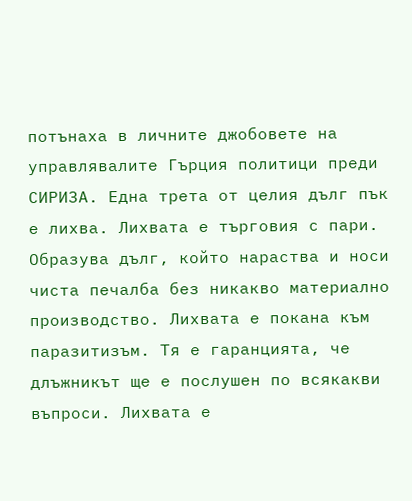потънаха в личните джобовете на управлявалите Гърция политици преди СИРИЗА. Една трета от целия дълг пък е лихва. Лихвата е търговия с пари. Образува дълг, който нараства и носи чиста печалба без никакво материално производство. Лихвата е покана към паразитизъм. Тя е гаранцията, че длъжникът ще е послушен по всякакви въпроси. Лихвата е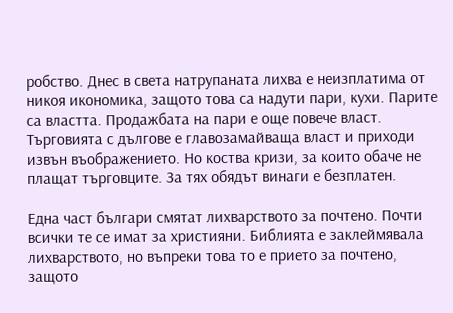робство. Днес в света натрупаната лихва е неизплатима от никоя икономика, защото това са надути пари, кухи. Парите са властта. Продажбата на пари е още повече власт. Търговията с дългове е главозамайваща власт и приходи извън въображението. Но коства кризи, за които обаче не плащат търговците. За тях обядът винаги е безплатен.

Една част българи смятат лихварството за почтено. Почти всички те се имат за християни. Библията е заклеймявала лихварството, но въпреки това то е прието за почтено, защото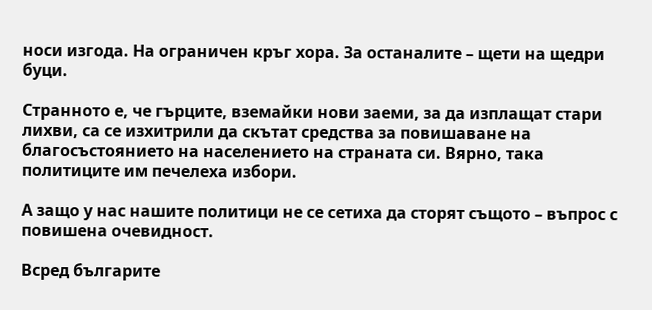носи изгода. На ограничен кръг хора. За останалите – щети на щедри буци.

Странното е, че гърците, вземайки нови заеми, за да изплащат стари лихви, са се изхитрили да скътат средства за повишаване на благосъстоянието на населението на страната си. Вярно, така политиците им печелеха избори.

А защо у нас нашите политици не се сетиха да сторят същото – въпрос с повишена очевидност.

Всред българите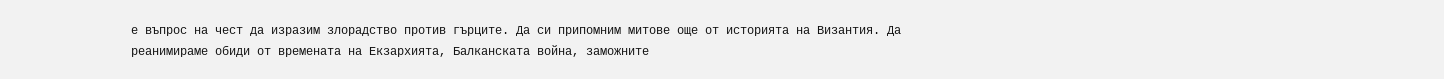е въпрос на чест да изразим злорадство против гърците. Да си припомним митове още от историята на Византия. Да реанимираме обиди от времената на Екзархията, Балканската война, заможните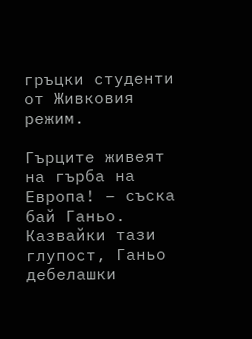гръцки студенти от Живковия режим.

Гърците живеят на гърба на Европа! – съска бай Ганьо. Казвайки тази глупост, Ганьо дебелашки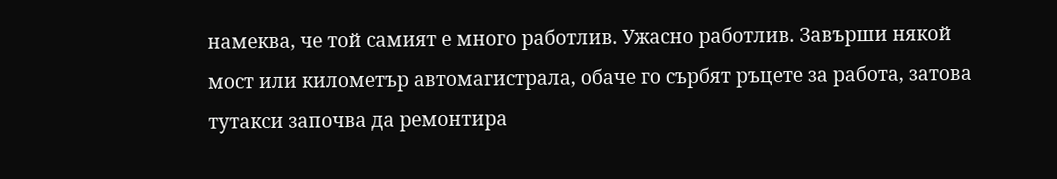намеква, че той самият е много работлив. Ужасно работлив. Завърши някой мост или километър автомагистрала, обаче го сърбят ръцете за работа, затова тутакси започва да ремонтира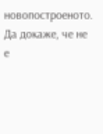новопостроеното. Да докаже, че не е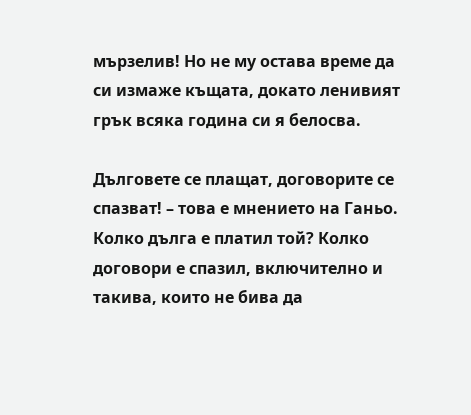мързелив! Но не му остава време да си измаже къщата, докато ленивият грък всяка година си я белосва.

Дълговете се плащат, договорите се спазват! – това е мнението на Ганьо. Колко дълга е платил той? Колко договори е спазил, включително и такива, които не бива да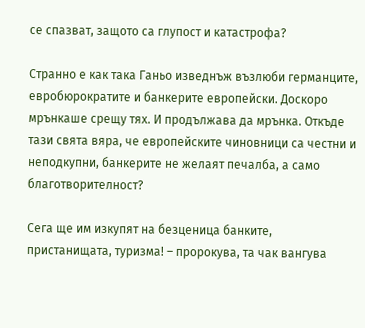се спазват, защото са глупост и катастрофа?

Странно е как така Ганьо изведнъж възлюби германците, евробюрократите и банкерите европейски. Доскоро мрънкаше срещу тях. И продължава да мрънка. Откъде тази свята вяра, че европейските чиновници са честни и неподкупни, банкерите не желаят печалба, а само благотворителност?

Сега ще им изкупят на безценица банките, пристанищата, туризма! – пророкува, та чак вангува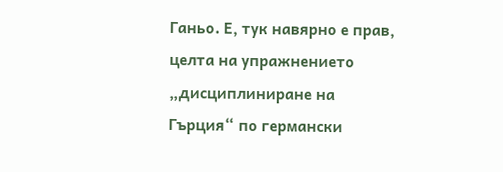Ганьо. Е, тук навярно е прав, целта на упражнението „дисциплиниране на Гърция“ по германски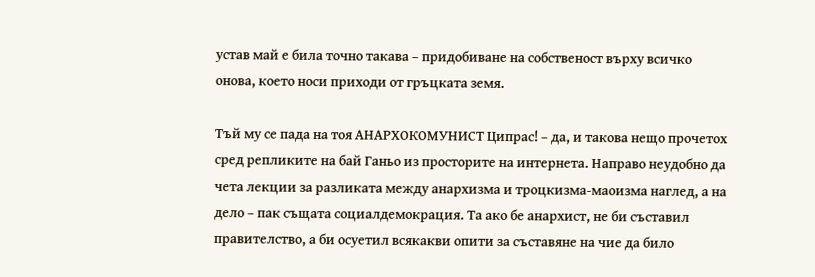устав май е била точно такава – придобиване на собственост върху всичко онова, което носи приходи от гръцката земя.

Тъй му се пада на тоя АНАРХОКОМУНИСТ Ципрас! – да, и такова нещо прочетох сред репликите на бай Ганьо из просторите на интернета. Направо неудобно да чета лекции за разликата между анархизма и троцкизма-маоизма наглед, а на дело – пак същата социалдемокрация. Та ако бе анархист, не би съставил правителство, а би осуетил всякакви опити за съставяне на чие да било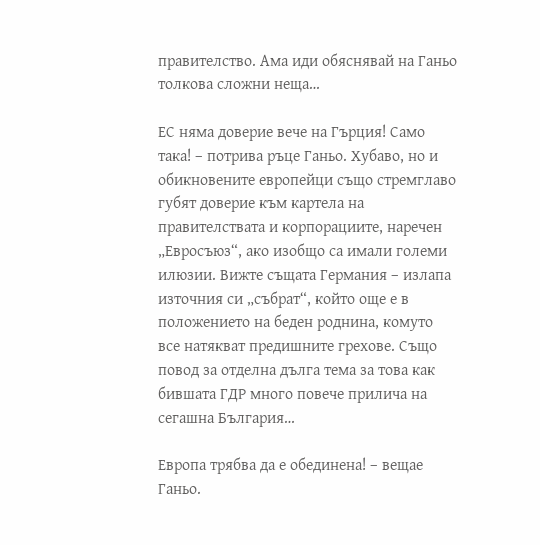правителство. Ама иди обяснявай на Ганьо толкова сложни неща…

ЕС няма доверие вече на Гърция! Само така! – потрива ръце Ганьо. Хубаво, но и обикновените европейци също стремглаво губят доверие към картела на правителствата и корпорациите, наречен „Евросъюз“, ако изобщо са имали големи илюзии. Вижте същата Германия – излапа източния си „събрат“, който още е в положението на беден роднина, комуто все натякват предишните грехове. Също повод за отделна дълга тема за това как бившата ГДР много повече прилича на сегашна България…

Европа трябва да е обединена! – вещае Ганьо.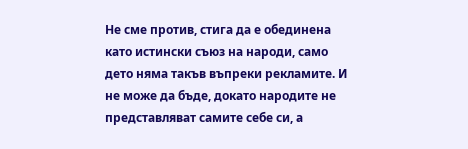Не сме против, стига да е обединена като истински съюз на народи, само дето няма такъв въпреки рекламите. И не може да бъде, докато народите не представляват самите себе си, а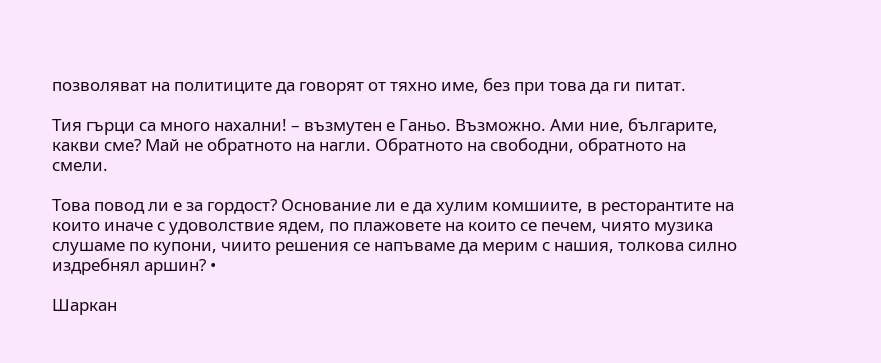позволяват на политиците да говорят от тяхно име, без при това да ги питат.

Тия гърци са много нахални! – възмутен е Ганьо. Възможно. Ами ние, българите, какви сме? Май не обратното на нагли. Обратното на свободни, обратното на смели.

Това повод ли е за гордост? Основание ли е да хулим комшиите, в ресторантите на които иначе с удоволствие ядем, по плажовете на които се печем, чиято музика слушаме по купони, чиито решения се напъваме да мерим с нашия, толкова силно издребнял аршин? •

Шаркан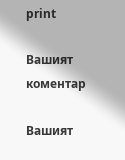print

Вашият коментар

Вашият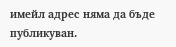имейл адрес няма да бъде публикуван.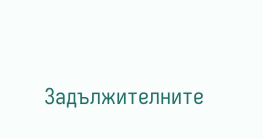Задължителните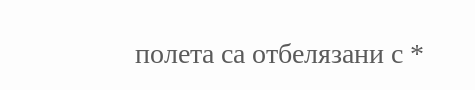полета са отбелязани с *